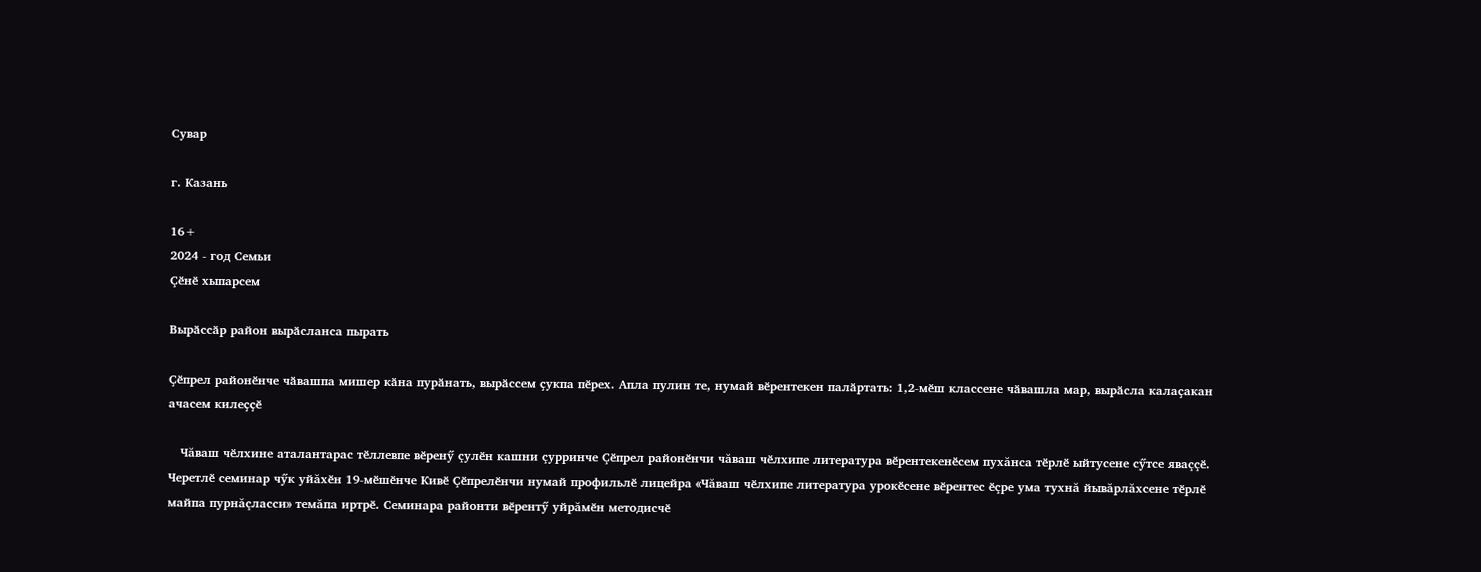Сувар

г. Казань

16+
2024 - год Семьи
Çӗнӗ хыпарсем

Вырӑссӑр район вырӑсланса пырать

Ҫӗпрел районӗнче чӑвашпа мишер кӑна пурӑнать, вырӑссем ҫукпа пӗрех. Апла пулин те, нумай вӗрентекен палӑртать: 1,2-мӗш классене чӑвашла мар, вырӑсла калаҫакан ачасем килеҫҫӗ

   Чăваш чӗлхине аталантарас тӗллевпе вӗренӳ çулӗн кашни çурринче Çӗпрел районӗнчи чăваш чӗлхипе литература вӗрентекенӗсем пухăнса тӗрлӗ ыйтусене сӳтсе яваççӗ. Черетлӗ семинар чӳк уйăхӗн 19-мӗшӗнче Кивӗ Çӗпрелӗнчи нумай профильлӗ лицейра «Чăваш чӗлхипе литература урокӗсене вӗрентес ӗçре ума тухнă йывăрлăхсене тӗрлӗ майпа пурнăçласси» темăпа иртрӗ. Семинара районти вӗрентӳ уйрăмӗн методисчӗ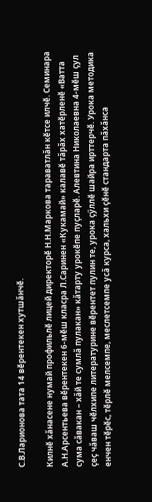С.В.Ларионова тата 14 вӗрентекен хутшăнчӗ.

Килнӗ хăнасене нумай профильлӗ лицей директорӗ Н.Н.Маркова тараватлăн кӗтсе илчӗ. Семинара А.Н.Арсентьева вӗрентекен 6-мӗш класра Л.Саринен «Кукамай» калавӗ тăрăх хатӗрленӗ «Ватта сума сăвакан – хăй те сумлă пулакан» кăтарту урокӗпе пуçларӗ. Алевтина Николаевна 4-мӗш çул çеç чăваш чӗлхипе литературине вӗрентет пулин те, урока çӳллӗ шайра ирттерчӗ. Урока методика енчен тӗрӗс, тӗрлӗ мелсемпе, меслетсемпе усă курса, хальхи çӗнӗ стандарта пăхăнса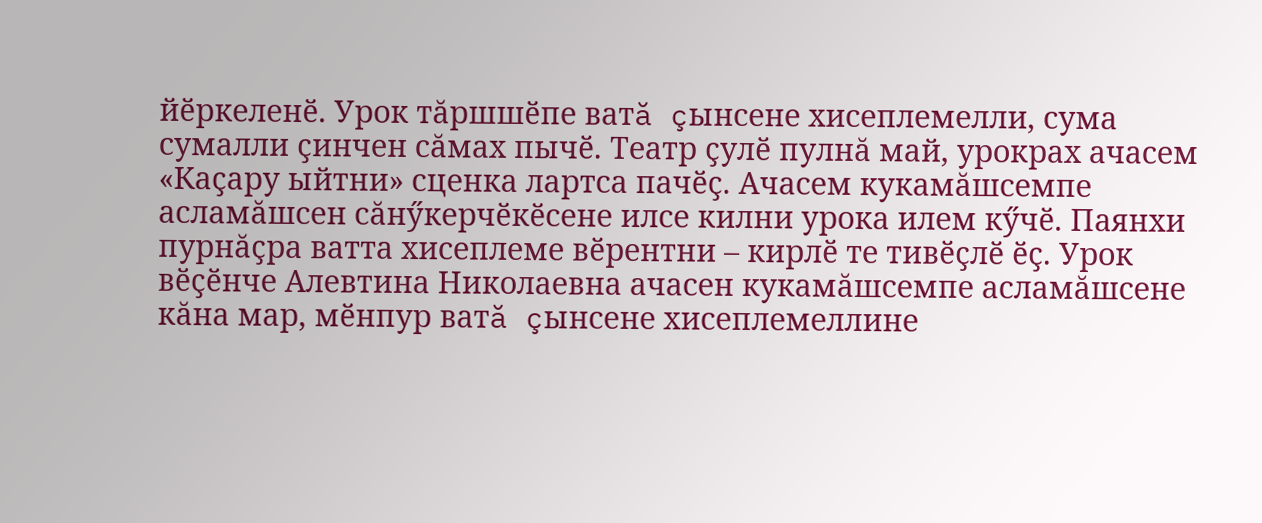йӗркеленӗ. Урок тăршшӗпе ватă çынсене хисеплемелли, сума сумалли çинчен сăмах пычӗ. Театр çулӗ пулнă май, урокрах ачасем «Каçару ыйтни» сценка лартса пачӗç. Ачасем кукамăшсемпе асламăшсен сăнӳкерчӗкӗсене илсе килни урока илем кӳчӗ. Паянхи пурнăçра ватта хисеплеме вӗрентни – кирлӗ те тивӗçлӗ ӗç. Урок вӗçӗнче Алевтина Николаевна ачасен кукамăшсемпе асламăшсене кăна мар, мӗнпур ватă çынсене хисеплемеллине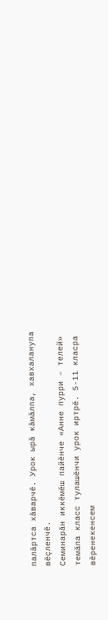палăртса хăварчӗ. Урок ырă кăмăлпа, хавхаланупа вӗçленчӗ.
Семинарăн иккӗмӗш пайӗнче «Анне пурри – телей» темăпа класс тулашӗнчи урок иртрӗ. 5-11 класра вӗренекенсем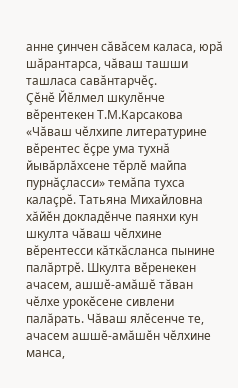анне çинчен сăвăсем каласа, юрă шăрантарса, чăваш ташши ташласа савăнтарчӗç.
Çӗнӗ Йӗлмел шкулӗнче вӗрентекен Т.М.Карсакова «Чăваш чӗлхипе литературине вӗрентес ӗçре ума тухнă йывăрлăхсене тӗрлӗ майпа пурнăçласси» темăпа тухса калаçрӗ. Татьяна Михайловна хăйӗн докладӗнче паянхи кун шкулта чăваш чӗлхине вӗрентесси кăткăсланса пынине палăртрӗ. Шкулта вӗренекен ачасем, ашшӗ-амăшӗ тăван чӗлхе урокӗсене сивлени палăрать. Чăваш ялӗсенче те, ачасем ашшӗ-амăшӗн чӗлхине манса,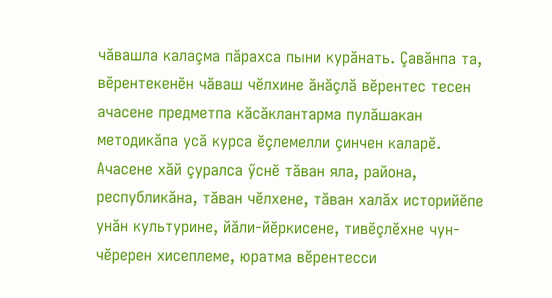чăвашла калаçма пăрахса пыни курăнать. Çавăнпа та, вӗрентекенӗн чăваш чӗлхине ăнăçлă вӗрентес тесен ачасене предметпа кăсăклантарма пулăшакан методикăпа усă курса ӗçлемелли çинчен каларӗ. Ачасене хăй çуралса ӳснӗ тăван яла, района, республикăна, тăван чӗлхене, тăван халăх историйӗпе унăн культурине, йăли-йӗркисене, тивӗçлӗхне чун-чӗререн хисеплеме, юратма вӗрентесси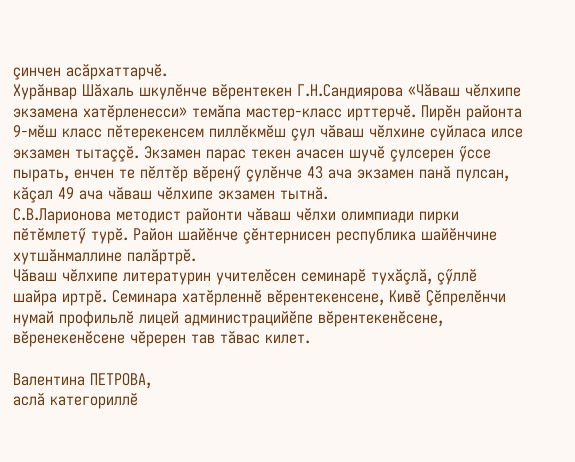çинчен асăрхаттарчӗ.
Хурăнвар Шăхаль шкулӗнче вӗрентекен Г.Н.Сандиярова «Чăваш чӗлхипе экзамена хатӗрленесси» темăпа мастер-класс ирттерчӗ. Пирӗн районта 9-мӗш класс пӗтерекенсем пиллӗкмӗш çул чăваш чӗлхине суйласа илсе экзамен тытаççӗ. Экзамен парас текен ачасен шучӗ çулсерен ӳссе пырать, енчен те пӗлтӗр вӗренӳ çулӗнче 43 ача экзамен панă пулсан, кăçал 49 ача чăваш чӗлхипе экзамен тытнă.
С.В.Ларионова методист районти чăваш чӗлхи олимпиади пирки пӗтӗмлетӳ турӗ. Район шайӗнче çӗнтернисен республика шайӗнчине хутшăнмаллине палăртрӗ.
Чăваш чӗлхипе литературин учителӗсен семинарӗ тухăçлă, çӳллӗ шайра иртрӗ. Семинара хатӗрленнӗ вӗрентекенсене, Кивӗ Çӗпрелӗнчи нумай профильлӗ лицей администрацийӗпе вӗрентекенӗсене, вӗренекенӗсене чӗререн тав тăвас килет.

Валентина ПЕТРОВА,
аслă категориллӗ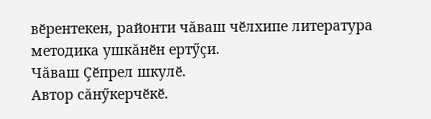вӗрентекен, районти чăваш чӗлхипе литература методика ушкăнӗн ертӳçи.
Чăваш Çӗпрел шкулӗ.
Автор сăнӳкерчӗкӗ.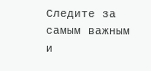Следите за самым важным и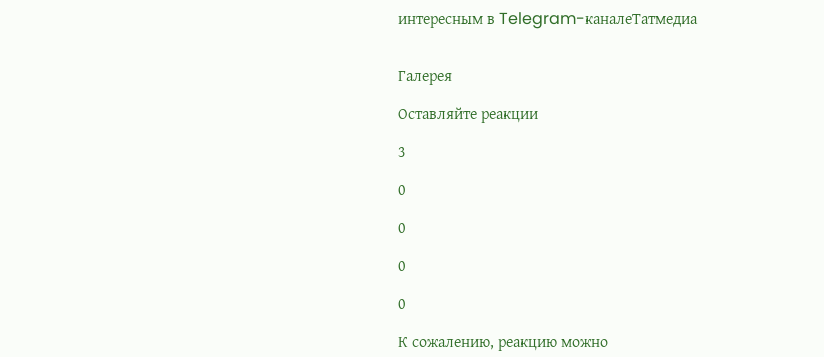интересным в Telegram-каналеТатмедиа


Галерея

Оставляйте реакции

3

0

0

0

0

К сожалению, реакцию можно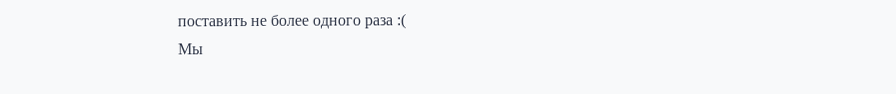поставить не более одного раза :(
Мы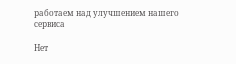работаем над улучшением нашего сервиса

Нет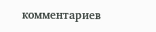комментариев